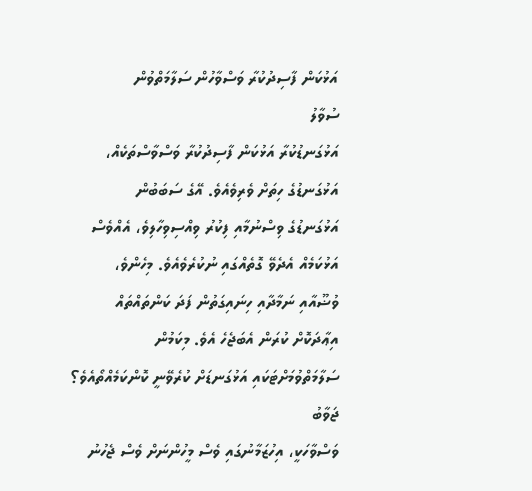އަޅުކަން ފާސިދުކުރާ ވަސްވާހުން ސަލާމަތްވުން
ސުވާލު
އަޅުގަނޑުކުރާ އަޅުކަން ފާސިދުކުރާ ވަސްވާސްތަކެއް،
އަޅުގަނޑުގެ ހިތަށް ވެރިވެއެވެ. އޭގެ ސަބަބުން
އަޅުގަނޑުގެ ވިސްނުމާއި ފިކުރު ވިއްސިވިހާލިވެ، އެއްވެސް
އަޅުކަމެއް އެދެވޭ ގޮތެއްގައި ނުކުރެވެއެވެ. މިހެންވެ،
ވުޟޫއާއި ނަމާދާއި ހިނައިގަތުން ފަދަ ކަންތައްތައް
އިޢާދަކޮށް ކުރަން އެބަޖެހެ އެވެ. މިކަމުން
ސަލާމަތްވުމަށްޓަކައި އަޅުގަނޑަށް ކުރެވޭނީ ކޮންކަމެއްތޯއެވެ؟
ޖަވާބު
ވަސްވާހަކީ، އިހުޒަމާނުގައި ވެސް މީހުންނަށް ވެސް ޖެހުނު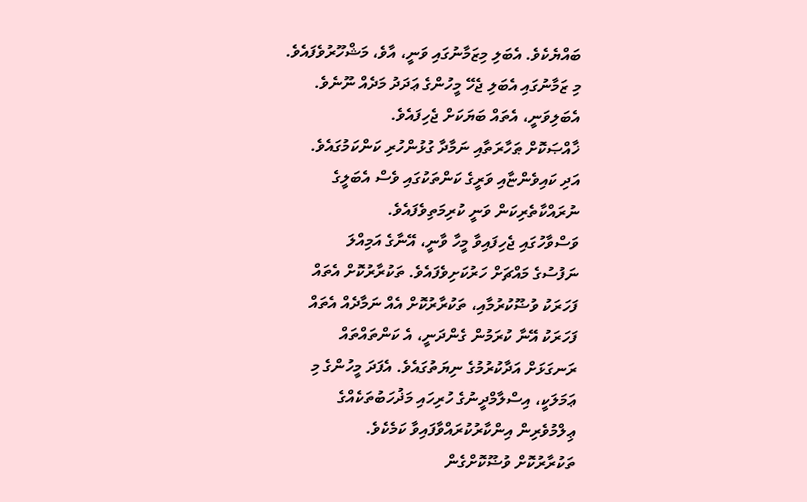ބައްޔެކެވެ. އެބަލި މިޒަމާނުގައި ވަނީ، އާވެ، މަޝްހޫރުވެފައެވެ.
މި ޒަމާނުގައި އެބަލި ޖެހޭ މީހުންގެ ޢަދަދު މަދެއް ނޫނެވެ.
އެބަލިވަނީ، އެތައް ބަޔަކަށް ޖެހިފައެވެ.
ޚާއްޞަކޮށް ޠަހާރަތާއި ނަމާދާ ގުޅުންހުރި ކަންކަމުގައެވެ.
އަދި ކައިވެންޏާއި ވަރީގެ ކަންތަކުގައި ވެސް އެބަލީގެ
ނުރައްކާތެރިކަން ވަނީ ކުރިމަތިވެފައެވެ.
ވަސްވާހުގައި ޖެހިފައިވާ މީހާ ވާނީ، އޭނާގެ އަމިއްލަ
ނަފުސުގެ މައްޗަށް ހަރުކަށިވެފައެވެ. ތަކުރާރުކޮށް އެތައް
ފަހަރަކު ވުޟޫކުރުމާއި، ތަކުރާރުކޮށް އެއް ނަމާދެއް އެތައް
ފަހަރަކު އޭނާ ކުރަމުން ގެންދަނީ، އެ ކަންތައްތައް
ރަނގަޅަށް އަދާކުރުމުގެ ނިޔަތުގައެވެ. އެފަދަ މީހުންގެ މި
ޢަމަލަކީ، އިސްލާމްދީނުގެ ހުރިހައި މަޛުހަބުތަކެއްގެ
ޢިލްމުވެރިން އިންކާރުކުރައްވާފައިވާ ކަމެކެވެ.
ތަކުރާރުކޮށް ވުޟޫކޮށްގެން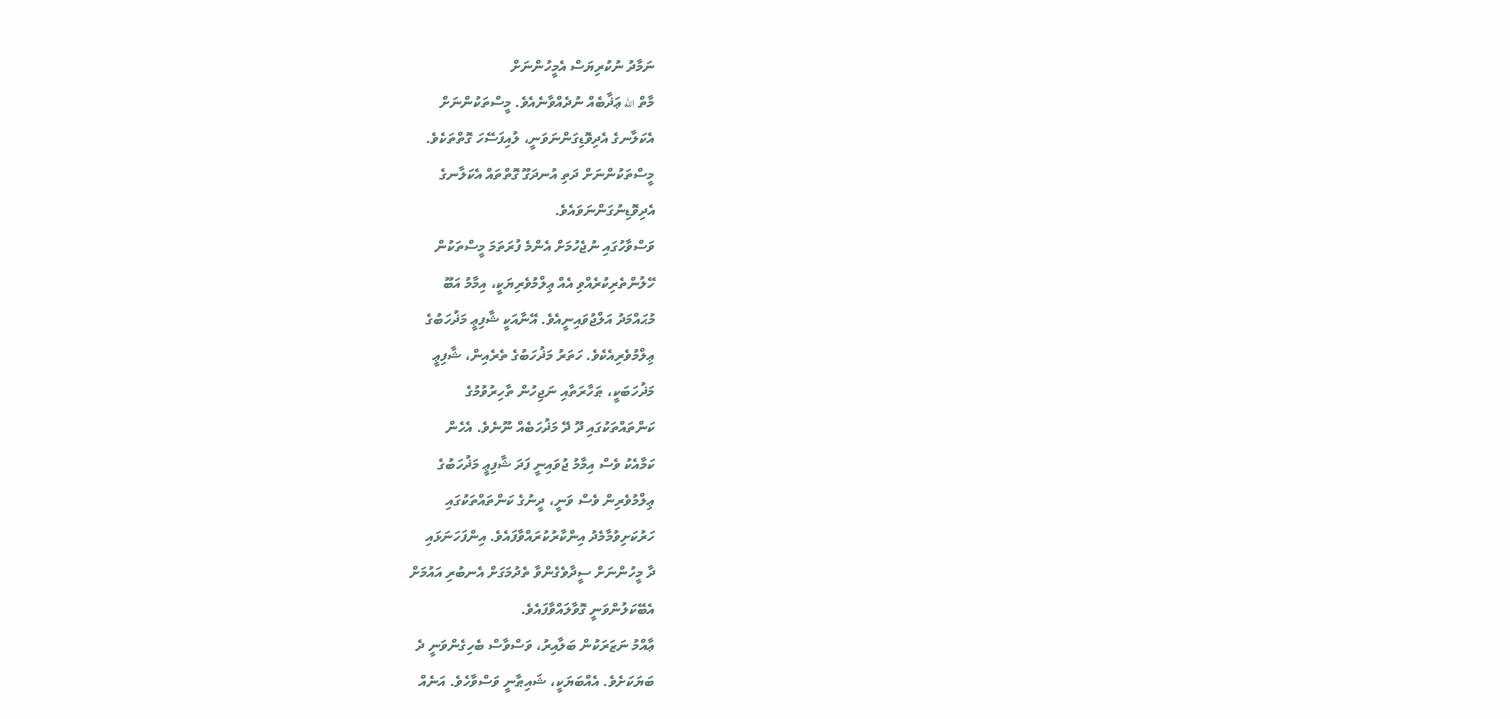ނަމާދު ނުކުރިޔަސް އެމީހުންނަށް
މާތް الله ޢަޛާބެއް ނުދެއްވާނެއެވެ. މީސްތަކުންނަށް
އެކަލާނގެ އެދިވޮޑިގަންނަވަނީ، ލުއިފަސޭހަ ގޮތްތަކެވެ.
މީސްތަކުންނަށް ދަތި އުނދަގޫ ގޮތްތައް އެކަލާނގެ
އެދިވޮޑިނުގަންނަވައެވެ.
ވަސްވާހުގައި ނުޖެހުމަށް އެންމެ ފުރަތަމަ މީސްތަކުން
ހޭލުންތެރިކުރެއްވި އެއް ޢިލްމުވެރިޔަކީ، އިމާމު އަބޫ
މުޙައްމަދު އަލްޖުވައިނީއެވެ. އޭނާއަކީ ޝާފިޢީ މަޛުހަބުގެ
ޢިލްމުވެރިއެކެވެ. ހަތަރު މަޛުހަބުގެ ތެރެއިން، ޝާފިޢީ
މަޛުހަބަކީ، ޠަހާރަތާއި ނަޖިހުން ތާހިރުވުމުގެ
ކަންތައްތަކުގައި ދޫ ދޭ މަޛުހަބެއް ނޫނެވެ. އެހެން
ކަމާއެކު ވެސް އިމާމު ޖުވައިނީ ފަދަ ޝާފިޢީ މަޛުހަބުގެ
ޢިލްމުވެރިން ވެސް ވަނީ، ދީނުގެ ކަންތައްތަކުގައި
ހަރުކަށިވުމާމެދު އިންކާރުކުރައްވާފައެވެ. އިންފަހަނަޅައި
ދާ މީހުންނަށް ސީދާވެގެންވާ ތެދުމަގަށް އެނބުރި އައުމަށް
އެބޭކަލުންވަނީ ގޮވާލައްވާފައެވެ.
ޢާއްމު ނަޒަރަކުން ބަލާއިރު، ވަސްވާސް ބެހިގެންވަނީ ދެ
ބަޔަކަށެވެ. އެއްބަޔަކީ، ޝައިޠާނީ ވަސްވާހެވެ. އަނެއް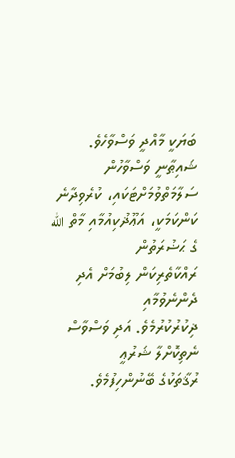ބަޔަކީ މާއްދީ ވަސްވާހެވެ.
ޝައިޠާނީ ވަސްވާހުން ސަލާމަތްވުމަށްޓަކައި، ކުރެވިދާނެ
ކަންކަމަކީ، އަޢޫޛުކިއުމާއި މާތް الله ގެ ޙަޟުރަތުން
ރައްކާތެރިކަން ލިބުމަށް އެދި ދެންނެވުމާއި
ޛިކުރުކުރުމެވެ. އަދި ވަސްވާސް ނެތިކޮށްލާ ޝަރުޢީ
ރުޤާތަކުގެ ބޭނުންހިފުމެވެ.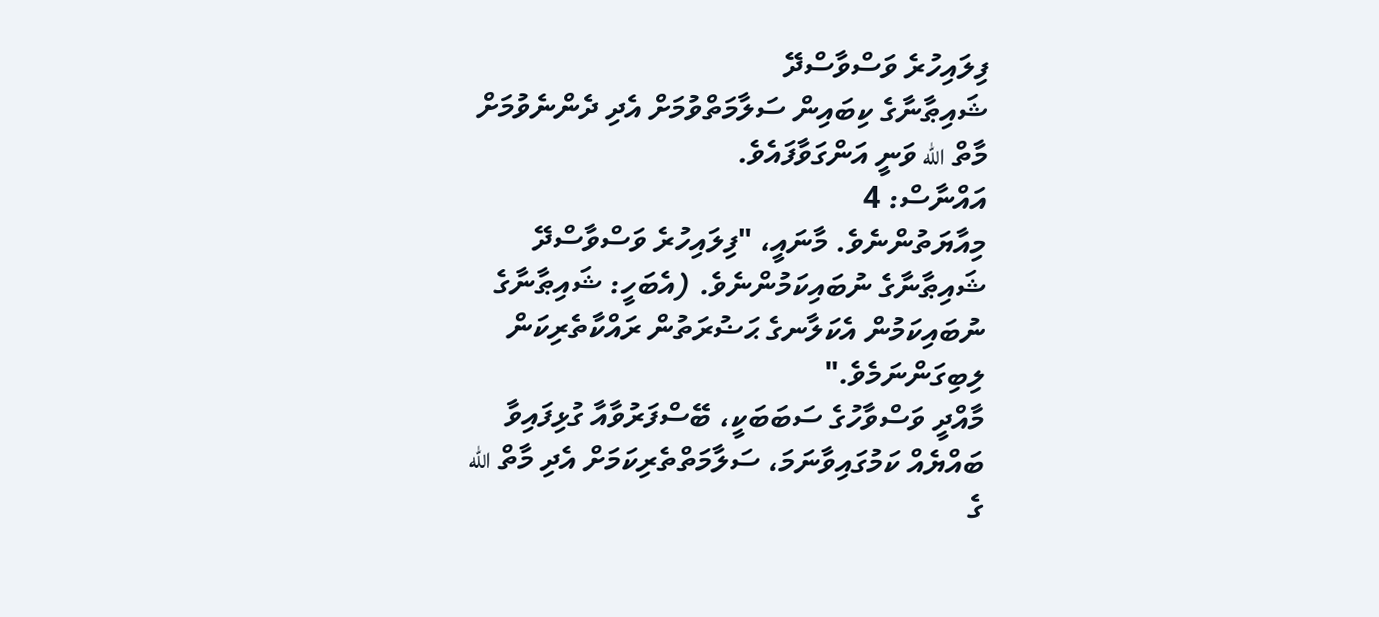ފިލައިހުރެ ވަސްވާސްދޭ
ޝައިޠާނާގެ ކިބައިން ސަލާމަތްވުމަށް އެދި ދެންނެވުމަށް
މާތް الله ވަނީ އަންގަވާފައެވެ.
އައްނާސް: 4
މިއާޔަތުންނެވެ. މާނައީ، "ފިލައިހުރެ ވަސްވާސްދޭ
ޝައިޠާނާގެ ނުބައިކަމުންނެވެ. (އެބަހީ: ޝައިޠާނާގެ
ނުބައިކަމުން އެކަލާނގެ ޙަޟުރަތުން ރައްކާތެރިކަން
ލިބިގަންނަމެވެ."
މާއްދީ ވަސްވާހުގެ ސަބަބަކީ، ބޭސްފަރުވާއާ ގުޅިފައިވާ
ބައްޔެއް ކަމުގައިވާނަމަ، ސަލާމަތްތެރިކަމަށް އެދި މާތް الله
ގެ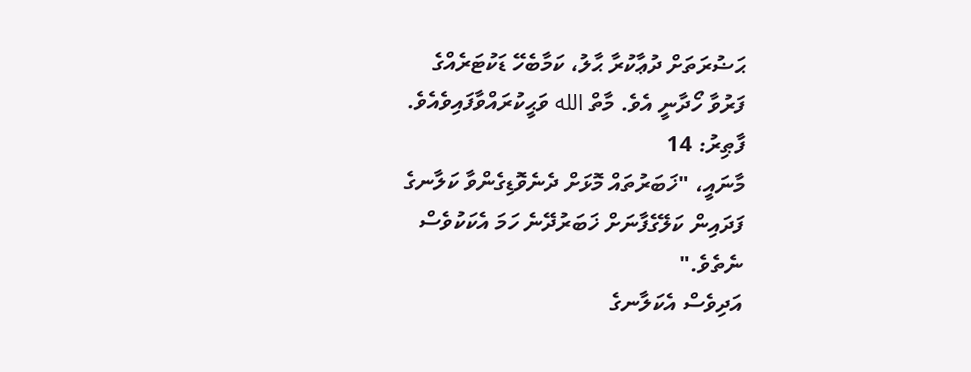ޙަޟުރަތަށް ދުޢާކުރާ ޙާލު، ކަމާބެހޭ ޑަކުޓަރެއްގެ
ފަރުވާ ހޯދާނީ އެވެ. މާތް الله ވަޙީކުރައްވާފައިވެއެވެ.
ފާޠިރު: 14
މާނައީ، "ޚަބަރުތައް މޮޅަށް ދެނެވޮޑިގެންވާ ކަލާނގެ
ފަދައިން ކަލޭގެފާނަށް ޚަބަރުދޭނެ ހަމަ އެކަކުވެސް
ނެތެވެ."
އަދިވެސް އެކަލާނގެ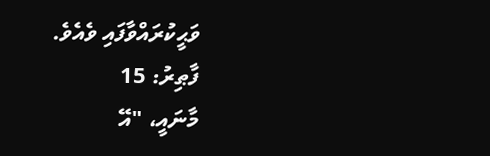ވަޙީކުރައްވާފައި ވެއެވެ.
ފާޠިރު: 15
މާނައީ، "އޭ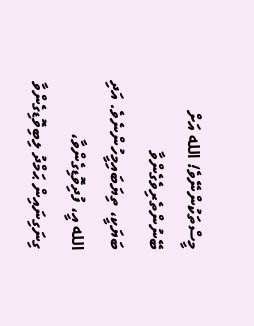މީސްތަކުންނޭވެ! الله އަށް ބޭނުންތެރިވެގެންވާ
ބަޔަކީ، ތިޔަބައިމީހުންނެވެ. އަދި الله އީ، ފުދިވޮޑިގެންވާ،
ގިނަގިނައިން ޙަމްދު ލިބިވޮޑިގެންވާ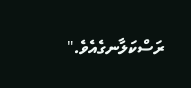ރަސްކަލާނގެއެވެ."